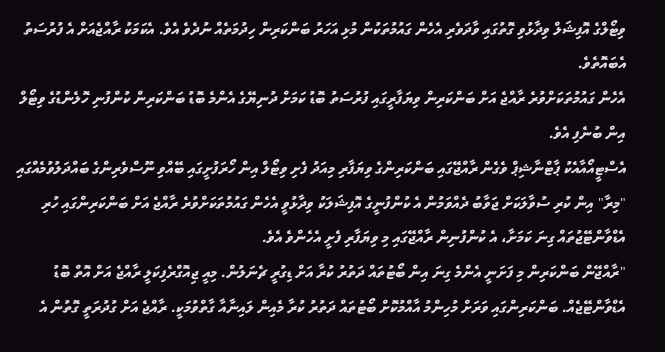ވިޓޯލްގެ އޮފިޝަލް ވިދާޅުވި ގޮތުގައި ވާދަވެރި އެހެން ގައުމުތަކުން މުޅި އަހަރު ބަންކަރިން ހިދުމަތެއް ނުދެވެ އެވެ. އެކަމަކު ރާއްޖެއަށް އެ ފުރުސަތު އެބައޮތެވެ.
އެހެން ގައުމުތަކަށްވުރެ ރާއްޖެ އަށް ބަންކަރިން ވިޔަފާރީގައި ފުރުސަތު ބޮޑު ކަމަށް ދުނިޔޭގެ އެންމެ ބޮޑު ބަންކަރިން ކުންފުނި ހޮލެންޑުގެ ވިޓޯލް އިން ބުނެފި އެވެ.
އެސްޓީއޯއާއެކު ޕާޓްނާޝިޕް ވެގެން ރާއްޖޭގައި ބަންކަރިންގެ ވިޔަފާރި މިއަދު ފެށި ވިޓޯލް އިން ހޯރަފުށީގައި ބޭއްވި ނޫސްވެރިންގެ ބައްދަލުވުމެއްގައި "މިރާ" އިން ކުރި ސުވާލަކަށް ޖަވާބު ދެއްވަމުން އެ ކުންފުނީގެ އޮފިޝަލަކު ވިދާޅުވީ އެހެން ގައުމުތަކަށްވުރެ ރާއްޖެ އަށް ބަންކަރިންގައި ހުރި އެޑްވާންޓޭޖުތައް ގިނަ ކަމަށާ، އެ ކުންފުނިން ރާއްޖޭގައި މި ވިޔަފާރި ފެށީ އެހެންވެ އެވެ.
"ރާއްޖޭން ބަންކަރިން މި ފަށަނީ އެންމެ ގިނަ އިން ބޯޓުތައް ދަތުރު ކުރާ އަށް ޑިގުރީ ޗެނަލުން. މިއީ ޖިއޮގްރެފިކަލީ ރާއްޖެ އަށް އޮތް ބޮޑު އެޑްވާންޓޭޖެއް. ބަންކަރިންގައި ވަރަށް މުހިންމު އާއްމުކޮށް ބޯޓުތައް ދަތުރު ކުރާ މެއިން ލައިނާއާ ގާތްވުމަކީ. ރާއްޖެ އަށް ގުދުރަތީ ގޮތުން އެ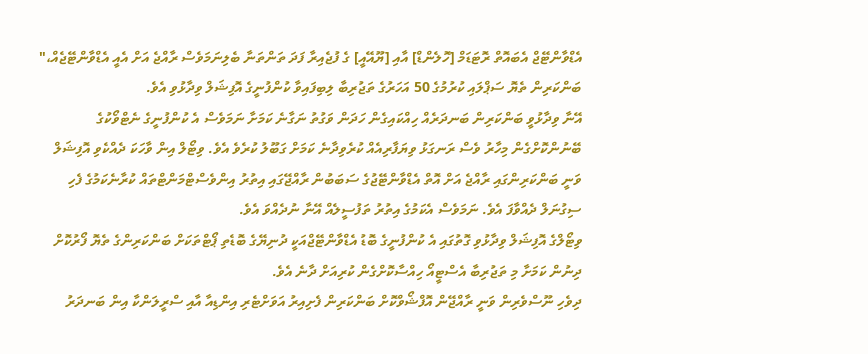އެޑްވާންޓޭޖް އެބައޮތް ރޮޓަޑަމް [ހޮލެންޑް] އާއި [ޔޫއޭއީ] ގެ ފުޖެއިރާ ފަދަ ތަންތަނާ ބެލިނަމަވެސް ރާއްޖެ އަށް އެއީ އެޑްވާންޓޭޖެއް،" ބަންކަރިން ތެޔޮ ސަޕްލައި ކުރުމުގެ 50 އަހަރުގެ ތަޖުރިބާ ލިބިފައިވާ ކުންފުނީގެ އޮފިޝަލް ވިދާޅުވި އެވެ.
އޭނާ ވިދާޅުވީ ބަންކަރިން ބަނދަރެއް ހިއްކައިގެން ހަދަން ވަގުތު ނަގާނެ ކަމަށާ ނަމަވެސް އެ ކުންފުނީގެ ނެޓްވޯކުގެ ބޭނުންކޮށްގެން މިހާރު ވެސް ރަނގަޅު ވިޔަފާރިއެއް ކުރެވިދާނެ ކަމަށް ގަބޫލު ކުރެވެ އެވެ. ވިޓޯލް އިން ވާހަކަ ދެއްކެވި އޮފިޝަލް ވަނީ ބަންކަރިންގައި ރާއްޖެ އަށް އޮތް އެޑްވާންޓޭޖުގެ ސަބަބުން ރާއްޖޭގައި އިތުރު އިންވެސްޓްމަންޓްތައް ކުރާނެކަމުގެ ފެހި ސިގުނަލް ދެއްވާފަ އެވެ. ނަމަވެސް އެކަމުގެ އިތުރު ތަފުސީލެއް އޭނާ ނުދެއްވަ އެވެ.
ވިޓޯލްގެ އޮފިޝަލް ވިދާޅުވި ގޮތުގައި އެ ކުންފުނީގެ ބޮޑު އެޑްވާންޓޭޖްއަކީ ދުނިޔޭގެ ބޮޑެތި ޕޯޓްތަކަށް ބަންކަރިންގެ ތެޔޮ ފޯރުކޮށް ދިނުން ކަމަށާ މި ތަޖުރިބާ އެސްޓީއޯ ހިއްސާކޮށްގެން ކުރިއަށް ދާނެ އެވެ.
ދިވެހި ނޫސްވެރިން ވަނީ ރާއްޖޭން އޮފްޝޯވްކޮށް ބަންކަރިން ފެށިއިރު އަވަށްޓެރި އިންޑިއާ އާއި ސްރީލަންކާ އިން ބަނދަރު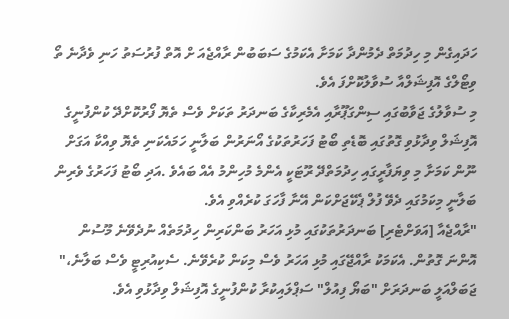ހަދައިގެން މި ހިދުމަތް ދެމުންދާ ކަމަށާ އެކަމުގެ ސަބަބުން ރާއްޖެއަ ށް އޮތް ފުރުސަތު ހަނި ވެދާނެ ތޯ ވިޓޯލްގެ އޮފިޝަލްއާ ސުވާލުކޮށްފަ އެވެ.
މި ސުވާލުގެ ޖަވާބުގައި ސިންގަޕޫރާއި އެމެރިކާގެ ބަނދަރު ތަކަށް ވެސް ތެޔޮ ފޯރުކޮށްދޭ ކުންފުނީގެ އޮފިޝަލް ވިދާޅުވި ގޮތުގައި ބޮޑެތި ބޯޓު ފަހަރުތަކުގެ އޯނަރުން ބަލާނީ ހަމައެކަނި ތެޔޮ ވިއްކާ އަގަށް ނޫން ކަމަށާ މި ވިޔަފާރީގައި ހިދުމަތްދޭ ރޫޓަކީ އެންމެ މުހިންމު އެއް ބައެވެ .އަދި ބޯޓު ފަހަރުގެ ވެރިން ބަލާނީ މިކަމުގައި ދެވޭ ފުލް ޕެކޭޖަށްކަން އޭނާ ފާހަގަ ކުރެއްވި އެވެ.
"ރާއްޖެއާ [އަވަށްޓެރި] ބަނދަރުތަކުގައި މުޅި އަހަރު ބަންކަރިން ހިދުމަތެއް ނުދެވޭނެ މޫސުން އޮންނަ ގޮތުން. އެކަމަކު ރާއްޖޭގައި މުޅި އަހަރު ވެސް މިކަން ކުރެވޭނެ. ސެކިއުރިޓީ ވެސް ބަލާނެ،" ޖަބަލްއަލީ ބަނދަރަށް "ބަޔޯ ފިއުލް" ސަޕްލައިކުރާ ކުންފުނީގެ އޮފިޝަލް ވިދާޅުވި އެވެ.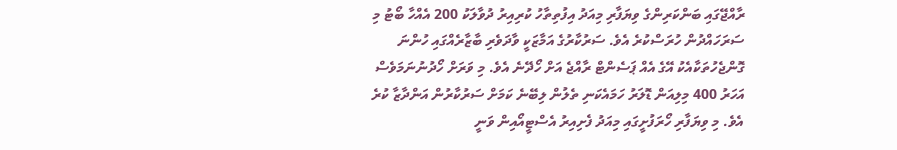ރާއްޖޭގައި ބަންކަރިންގެ ވިޔަފާރި މިއަދު އިފުތިތާހު ކުރިއިރު ދުވާލަކު 200 އެއްހާ ބޯޓު މި ސަރަހައްދުން ހުރަސްކުރެ އެވެ. ސަރުކާރުގެ އަމާޒަކީ ވާދަވެރި ބާޒާރެއްގައި ހުންނަ ގޮންޖެހުތަކާއެކު އޭގެ އެއް ޕަސެންޓް ރާއްޖެ އަށް ހޯދޭނެ އެވެ. މި ވަރަށް ހޯދުނުނަމަވެސް އަހަރު 400 މިލިއަން ޑޮލަރު ހަމައެކަނި ތެލުން ލިބޭނެ ކަމަށް ސަރުކާރުން އަންދާޒާ ކުރެ އެވެ. މި ވިޔަފާރި ހޯރަފުށީގައި މިއަދު ފެށިއިރު އެސްޓީއޯއިން ވަނީ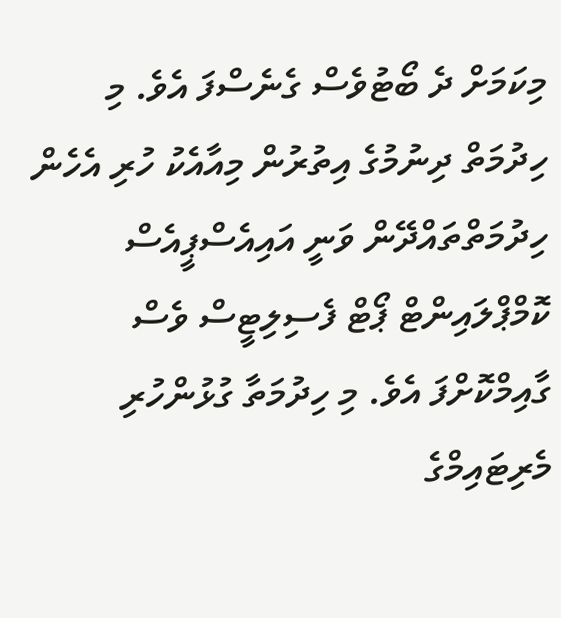މިކަމަށް ދެ ބޯޓުވެސް ގެނެސްފަ އެވެ. މި ހިދުމަތް ދިނުމުގެ އިތުރުން މިއާއެކު ހުރި އެހެން ހިދުމަތްތައްދޭން ވަނީ އައިއެސްޕީއެސް ކޮމްޕްލައިންޓް ޕޯޓް ފެސިލިޓީސް ވެސް ގާއިމްކޮށްފަ އެވެ. މި ހިދުމަތާ ގުޅުންހުރި މެރިޓައިމްގެ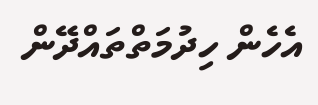އެހެން ހިދުމަތްތައްދޭން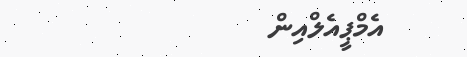އެމްޕީއެލްއިން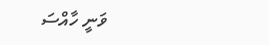ވަނީ ހާއްސަ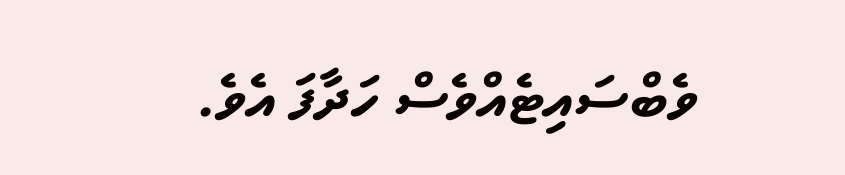ވެބްސައިޓެއްވެސް ހަދާފަ އެވެ.